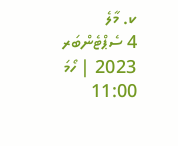ކ. މާލެ
4 ސެޕްޓެންބަރ 2023 | ހޯމަ 11:00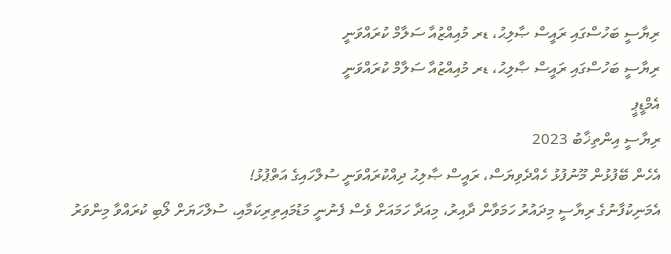ރިޔާސީ ބަހުސްގައި ރައީސް ޞާލިޙު، ޑރ މުއިއްޒުއާ ސަލާމް ކުރައްވަނީ
ރިޔާސީ ބަހުސްގައި ރައީސް ޞާލިޙު، ޑރ މުއިއްޒުއާ ސަލާމް ކުރައްވަނީ
އެމްޑީޕީ
ރިޔާސީ އިންތިޚާބު 2023
އެހެން ބޭފުޅުން މޫނުފުޅު ހެއްދެވިޔަސް، ރައީސް ޞާލިޙު ދިއްކުރައްވަނީ ސުލްހައިގެ އަތްޕުޅު!
އެމަނިކުފާނުގެ ރިޔާސީ މިދައުރު ހަމަވާން ދާއިރު، މިއަދާ ހަމައަށް ވެސް ފެނުނީ މަޑުމައިތިރިކަމާއި، ސުލްހަޔަށް ލޯބި ކުރައްވާ މިންވަރު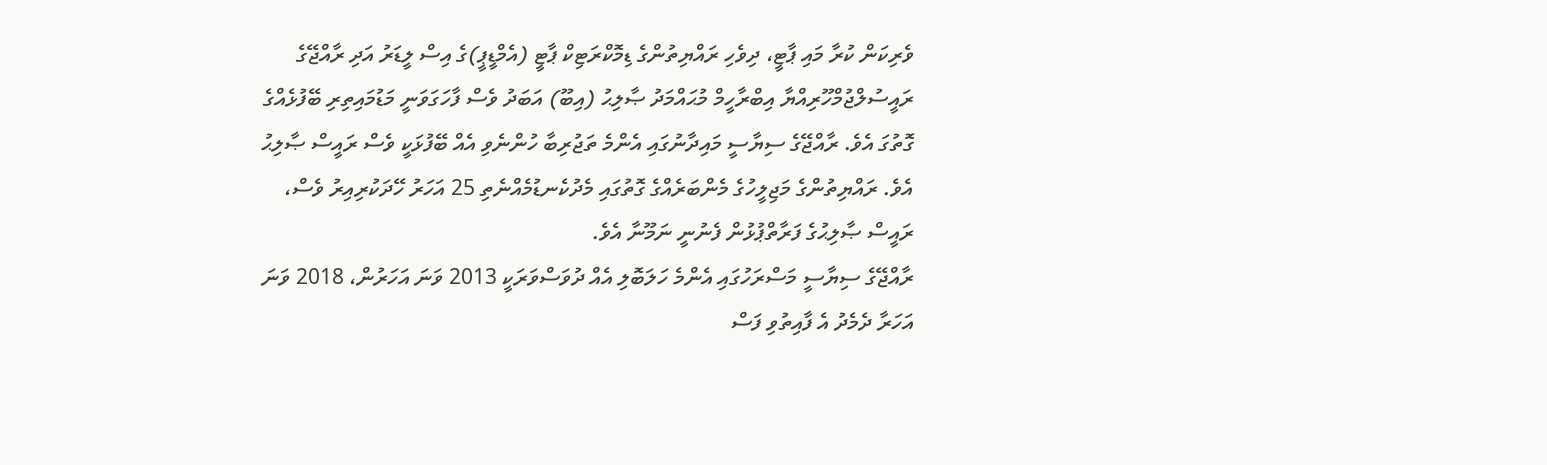ވެރިކަން ކުރާ މައި ޕާޓީ، ދިވެހި ރައްޔިތުންގެ ޑިމޮކްރަޓިކް ޕާޓީ (އެމްޑީޕީ)ގެ އިސް ލީޑަރު އަދި ރާއްޖޭގެ ރައީސުލްޖުމްހޫރިއްޔާ އިބްރާހީމް މުޙައްމަދު ޞާލިޙު (އިބޫ) އަބަދު ވެސް ފާހަގަވަނީ މަޑުމައިތިރި ބޭފުޅެއްގެ ގޮތުގަ އެވެ. ރާއްޖޭގެ ސިޔާސީ މައިދާނުގައި އެންމެ ތަޖުރިބާ ހުންނެވި އެއް ބޭފުޅަކީ ވެސް ރައީސް ޞާލިޙު އެވެ. ރައްޔިތުންގެ މަޖިލީހުގެ މެންބަރެއްގެ ގޮތުގައި މެދުކެނޑުމެއްނެތި 25 އަހަރު ހޭދަކުރިއިރު ވެސް، ރައީސް ޞާލިޙުގެ ފަރާތްޕުޅުން ފެނުނީ ނަމޫނާ އެވެ.
ރާއްޖޭގެ ސިޔާސީ މަސްރަހުގައި އެންމެ ހަލަބޮލި އެއް ދުވަސްވަރަކީ 2013 ވަނަ އަހަރުން، 2018 ވަނަ އަހަރާ ދެމެދު އެ ފާއިތުވި ފަސް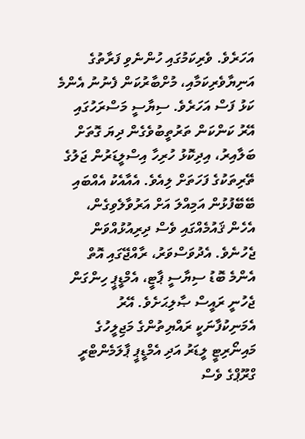އަހަރެވެ. ވެރިކަމުގައި ހުންނެވި ފަރާތުގެ އަނިޔާވެރިކަމާއި، މުށްބާރުކަން ފެނުނު އެންމެ ކަޅު ފަސް އަހަރެވެ. ސިޔާސީ މަސްރަހުގައި އޭރު ކަންކަން ތަރުތީބުވެގެން ދިޔަ ގޮތަށް ބަލާއިރު، އިދިކޮޅު ހުރިހާ އިސްލީޑަރުން ޖަލުގެ ތޭރިތަކުގެ ފަހަތަށް ލިއެވެ. އެއާއެކު އެއްބައި ބޭބޭފުޅުން އަމިއްލަ އަށް އަރުވާލެވިގެން، އެހެން ޤައުމެއްގައި ވެސް ދިރިއުޅުއްވަން ޖެހުނެވެ. އެދުވަސްވަރު، ރާއްޖޭގައި އޮތް އެންމެ ބޮޑު ސިޔާސީ ޕާޓީ، އެމްޑީޕީ ހިންގަން ޖެހުނީ ރައީސް ޞާލިޙަށެވެ. އޭރު އެމަނިކުފާނަކީ ރައްޔިތުންގެ މަޖިލީހުގެ މައިނޯރިޓީ ލީޑަރު އަދި އެމްޑީޕީ ޕާލަމެންޓްރީ ގްރޫޕްގެ ވެސް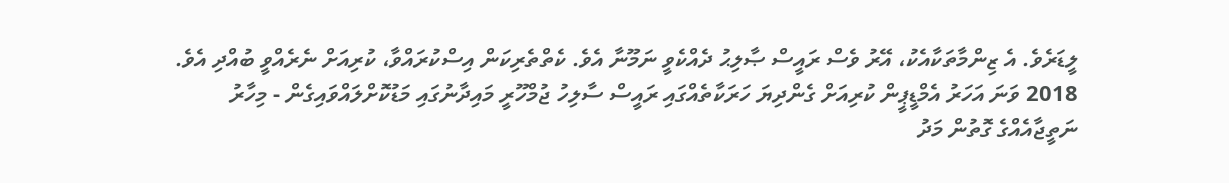ލީޑަރެވެ. އެ ޒިންމާތަކާއެކު، އޭރު ވެސް ރައީސް ޞާލިޙު ދެއްކެވީ ނަމޫނާ އެވެ. ކެތްތެރިކަން އިސްކުރައްވާ، ކުރިއަށް ނެރެއްވީ ބުއްދި އެވެ.
2018 ވަނަ އަހަރު އެމްޑީޕީން ކުރިއަށް ގެންދިޔަ ހަރަކާތެއްގައި ރައީސް ސާލިހު ޖުމްހޫރީ މައިދާނުގައި މަޑުކޮށްލައްވައިގެން - މިހާރު
ނަތީޖާއެއްގެ ގޮތުން މަދު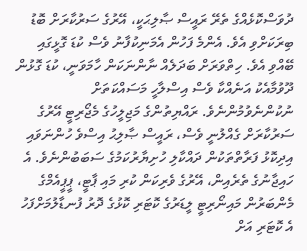ދުވަސްކޮޅެއްގެ ތެރޭ ރައީސް ޞާލިޙަކީ، އޭރުގެ ސަރުކާރަށް ބޮޑު ބިރަކަށްވި އެވެ. އެންމެ ފަހުން އެމަނިކުފާނު ވެސް ކުޑަ ގޮޅީގައި ބޭއްވި އެވެ. ހިތްވަރަށް ބަދަލެއް ނާންނަކަން ހާމަވަނީ، ކުޑަ ގޮޅުން ދޫވުމާއެކު އަނެއްކާ ވެސް އިސްލާހީ މަސައްކަތަށް ނުކުންނެވުމުންނެވެ. ރައްޔިތުންގެ މަޖިލީހުގެ މެޖޯރިޓީ އޭރުގެ ސަރުކާރަށް ގެއްލުނީ ވެސް، ރައީސް ޞާލިޙު އިސްވެ ހުންނަވައި އިދިކޮޅު ފަރާތްތަކުން ދައްކާލި ހުށިޔާރުކަމުގެ ސަބަބުންނެވެ. އެ ހައިޖާނުގެ ތެރެއިން، އޭރުގެ ވެރިކަން ކުރި މައި ޕާޓީ، ޕީޕީއެމްގެ މެންބަރުން މައިނޯރިޓީ ލީޑަރުގެ ކޮޓަރި ކޮޅުގެ ދޮރު ފުނޑާލުމަށްފަހު އެ ކޮޓަރި އަށް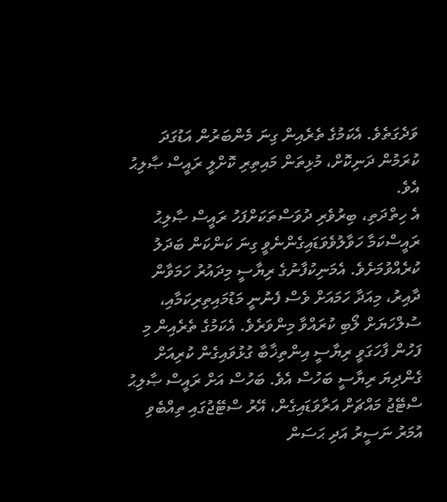ވަދެގަތެވެ. އެކަމުގެ ތެރެއިން ގިނަ މެންބަރުން އަޑުގަދަ ކުރަމުން ދަނިކޮށް، މުޅިތަން މައިތިރި ކޮށްލީ ރައީސް ޞާލިޙު އެވެ.
އެ ހިތްދަތި، ބިރުވެރި ދުވަސްތަކަށްފަހު ރައީސް ޞާލިޙު ރައީސްކަމާ ހަވާލުވެވަޑައިގެންނެވީ ގިނަ ކަންކަން ބަދަލު ކުރެއްވުމަށެވެ. އެމަނިކުފާނުގެ ރިޔާސީ މިދައުރު ހަމަވާން ދާއިރު، މިއަދާ ހަމައަށް ވެސް ފެނުނީ މަޑުމައިތިރިކަމާއި، ސުލްހަޔަށް ލޯބި ކުރައްވާ މިންވަރެވެ. އެކަމުގެ ތެރެއިން މި ފަހުން ފާހަގަވީ ރިޔާސީ އިންތިޚާބާ ގުޅުވައިގެން ކުރިއަށް ގެންދިޔަ ރިޔާސީ ބަހުސް އެވެ. ބަހުސް އަށް ރައީސް ޞާލިޙު ސްޓޭޖު މައްޗަށް އަރާވަޑައިގެން، އޭރު ސްޓޭޖުގައި ތިއްބެވި އުމަރު ނަސީރު އަދި ޙަސަން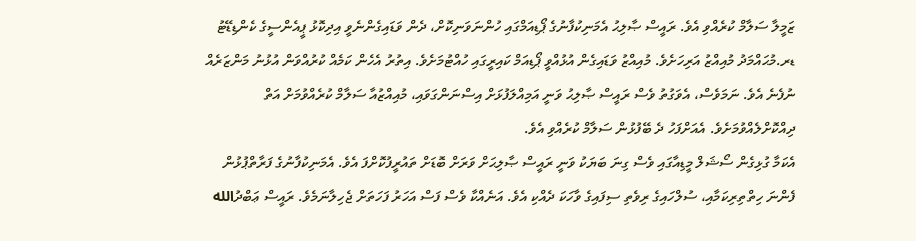ޒަމީލާ ސަލާމް ކުރެއްވި އެވެ. ރައީސް ޞާލިޙު އެމަނިކުފާނުގެ ޕޯޑިއަމްގައި ހުންނަވަނިކޮށް، ދެން ވަޑައިގެންނެވީ އިދިކޮޅު ޕީއެންސީގެ ކެންޑިޑޭޓު ޑރ.މުޙައްމަދު މުއިއްޒު އަރިހަށެވެ. މުއިއްޒު ވަޑައިގެން އުޅުއްވީ ޕޯޑިއަމް ކައިރީގައި ހުއްޓުމަށެވެ. އިތުރު އެހެން ކަމެއް ކުރުއްވަން އުޅުނު މަންޒަރެއް ނުފެނެ އެވެ. ނަމަވެސް، އެވަގުތު ވެސް ރައީސް ޞާލިޙު ވަނީ އަމިއްލަފުޅަށް އިސްނަންގަވައި، މުއިއްޒުއާ ސަލާމް ކުރެއްވުމަށް އަތް ދިއްކޮށްލެއްވުމަށެވެ. އެއަށްފަހު ދެ ބޭފުޅުން ސަލާމް ކުރެއްވި އެވެ.
އެކަމާ ގުޅިގެން ސޯޝަލް މީޑިއާގައި ވެސް ގިނަ ބަޔަކު ވަނީ ރައީސް ޞާލިޙަށް ވަރަށް ބޮޑަށް ތައުރީފުކޮށްފަ އެވެ. އެމަނިކުފާނުގެ ފަރާތްޕުޅުން ފެންނަ ހިތްތިރިކަމާއި، ސުލްހައިގެ ރިވެތި ސިފައިގެ ވާހަކަ ދެއްކި އެވެ. އަނެއްކާ ވެސް ފަސް އަހަރު ފަހަތަށް ޖެހިލާނަމެވެ. ރައީސް ޢަބްދުالله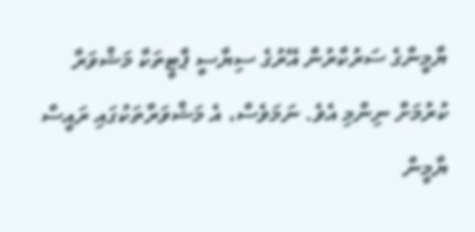ޔާމީންގެ ސަރުކާރުން އޭރުގެ ސިޔާސީ ޕާޓީތަކާ މަޝްވަރާ ކުރުމަށް ނިންމި އެވެ. ނަމަވެސް، އެ މަޝްވަރާތަކުގައި ރައީސް ޔާމީން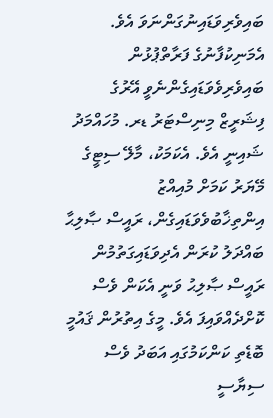ބައިވެރިވަޑައިނުގަންނަވަ އެވެ. އެމަނިކުފާނުގެ ފަރާތްޕުޅުން ބައިވެރިވެވަޑައިގެންނެވީ އޭރުގެ ފިޝަރީޒް މިނިސްޓަރު ޑރ. މުހައްމަދު ޝައިނީ އެވެ. އެކަމަކު، މާލޭ ސިޓީގެ މޭޔަރު ކަމަށް މުއިއްޒު އިންތިޚާބުވެވަޑައިގެން، ރައީސް ޞާލިޙާ ބައްދަލު ކުރަން އެދިވަޑައިގަތުމުން ރައީސް ޞާލިޙު ވަނީ އެކަން ވެސް ކޮށްދެއްވައިފަ އެވެ. މީގެ އިތުރުން ޤައުމީ ބޮޑެތި ކަންކަމުގައި އަބަދު ވެސް ސިޔާސީ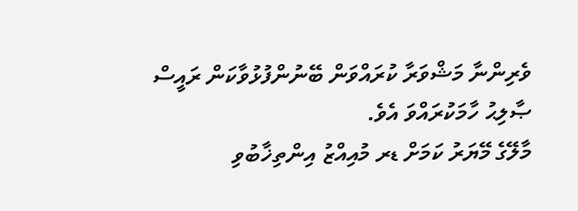ވެރިންނާ މަޝްވަރާ ކުރައްވަން ބޭނުންފުޅުވާކަން ރައީސް ޞާލިޙު ހާމަކުރައްވަ އެވެ.
މާލޭގެ މޭޔަރު ކަމަށް ޑރ މުއިއްޒު އިންތިޚާބުވި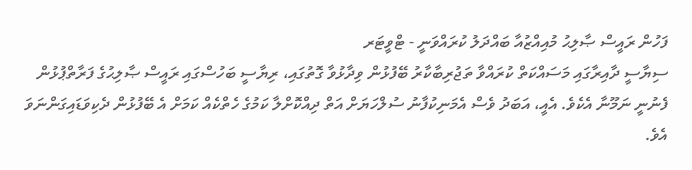ފަހުން ރައީސް ޞާލިޙު މުއިއްޒުއާ ބައްދަލު ކުރައްވަނީ - ޓްވީޓަރ
ސިޔާސީ ދާއިރާގައި މަސައްކަތް ކުރައްވާ ތަޖުރިބާކާރު ބޭފުޅުން ވިދާޅުވާ ގޮތުގައި، ރިޔާސީ ބަހުސްގައި ރައީސް ޞާލިޙުގެ ފަރާތްޕުޅުން ފެނުނީ ނަމޫނާ އެކެވެ. އެއީ، އަބަދު ވެސް އެމަނިކުފާނު ސުލްހަޔަށް އަތް ދިއްކޮށްލާ ކަމުގެ ހެތްކެއް ކަމަށް އެ ބޭފުޅުން ދެކިވަޑައިގަންނަވަ އެވެ.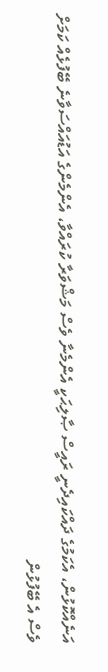އަނެއްކޮޅުން، އެކަމުގެ ދައްކައިދެނީ ރައީސް ޞާލިޙަކީ އެންމެނާ ވެސް މަޝްވަރާ ކުރައްވާ، އެންމެންގެ އަޑުއައްސަވާނެ ބޭފުޅެއް ކަމަށް ވެސް އެ ބޭފުޅުން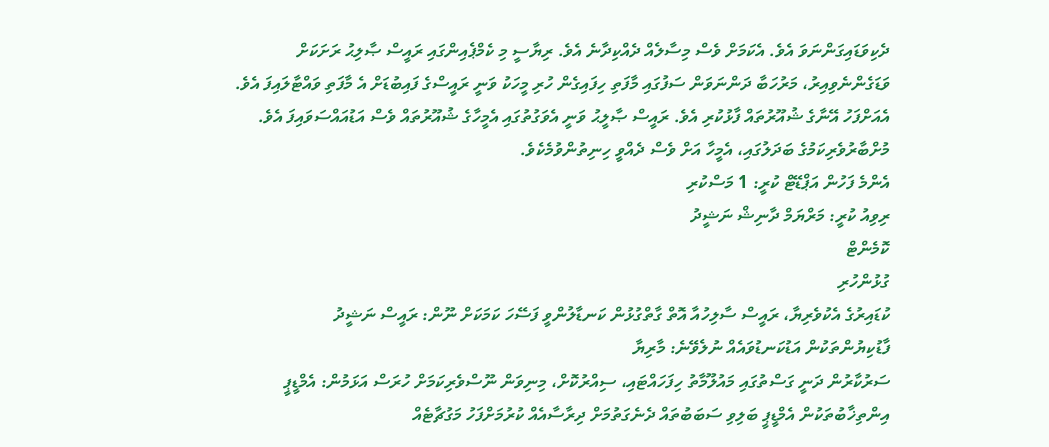ދެކިވަޑައިގަންނަވަ އެވެ. އެކަމަށް ވެސް މިސާލެއް ދެއްކިދާނެ އެވެ. ރިޔާސީ މި ކެމްޕެއިންގައި ރައީސް ޞާލިޙު ރަށަކަށް ވަޑަގެންނެވިއިރު، މަރުހަބާ ދަންނަވަން ސަފުގައި މާފަތި ހިފައިގެން ހުރި މީހަކު ވަނީ ރައީސްގެ ފައިބުޑަށް އެ މާފަތި ވައްޓާލައިފަ އެވެ. އެއަށްފަހު އޭނާގެ ޝުއޫރުތައް ފާޅުކުރި އެވެ. ރައީސް ޞާލީޙު ވަނީ އެވަގުތުގައި އެމީހާގެ ޝުއޫރުތައް ވެސް އަޑުއައްސަވައިފަ އެވެ. މުށްބާރުވެރިކަމުގެ ބަދަލުގައި، އެމީހާ އަށް ވެސް ދެއްވީ ހިނިތުންވުމެކެވެ.
އެންމެ ފަހުން އަޕްޑޭޓް ކުރީ: 1 މަސްކުރި
ރިވިއު ކުރީ: މަރްޔަމް ދާނިޝް ނަޝީދު
ކޮމެންޓް
ގުޅުންހުރި
ކުޑައިރުގެ އެކުވެރިޔާ، ރައީސް ސާލިހުއާ އޮތް ގާތްގުޅުން ކަނޑާލުންވީ ފަސޭހަ ކަމަކަށް ނޫން: ރައީސް ނަޝީދު
ފާޑުކިޔުންތަކުން އަޑުކަނޑުވައެއް ނުލެވޭނެ: މާރިޔާ
ސަރުކާރުން ދަނީ ގަސްތުގައި މައުލޫމާތު ހިފަހައްޓައި، ސިއްރުކޮށް، މިނިވަން ނޫސްވެރިކަމަށް ހުރަސް އަޅަމުން: އެމްޑީޕީ
އިންތިޚާބުތަކުން އެމްޑީޕީ ބަލިވި ސަބަބުތައް ދެނެގަތުމަށް ދިރާސާއެއް ކުރުމަށްފަހު މަގުޗާޓެއް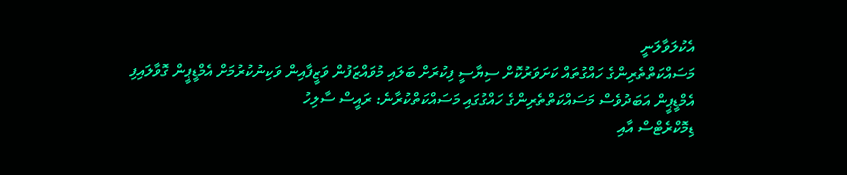އެކުލަވާލަނީ
މަސައްކަތްތެރިންގެ ހައްގުތައް ކަށަވަރުކޮށް ސިޔާސީ ފިކުރަށް ބަލައި މުވައްޒަފުން ވަޒީފާއިން ވަކިނުކުރުމަށް އެމްޑީޕީން ގޮވާލައިފި
އެމްޑީޕީން އަބަދުވެސް މަސައްކަތްތެރިންގެ ހައްގުގައި މަސައްކަތްކުރާނެ: ރައީސް ސާލިހު
ޑިމޮކްރެޓްސް އާއި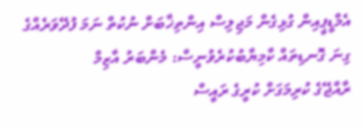އެމްޑީޕީއިން ގުޅިގެން މަޖިލިސް އިންތިޚާބަށް ނުކުތް ނަމަ ފުދޭވަރެއްގެ ގިނަ ގޮނޑިތައް ކާމިޔާބުކުރެވުނީސް: މެންބަރު އާޒިމް
ރާއްޖޭގެ ކުރިމަގަށް ކުރީގެ ރައީސް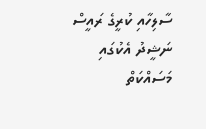ސާލިހާއި ކުރީގެ ރައީސް ނަޝީދު އެކުގައި މަސައްކަތް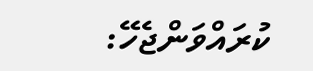ކުރައްވަންޖެހޭ: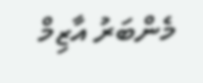މެންބަރު އާޒިމް